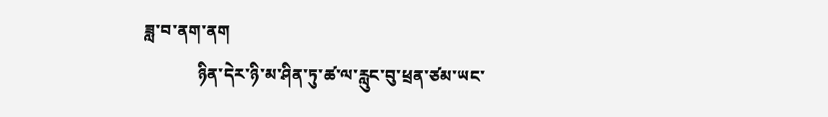ཟླ་བ་ནག་ནག
             ཉིན་དེར་ཉི་མ་ཤིན་ཏུ་ཚ་ལ་རླུང་བུ་ཕྲན་ཙམ་ཡང་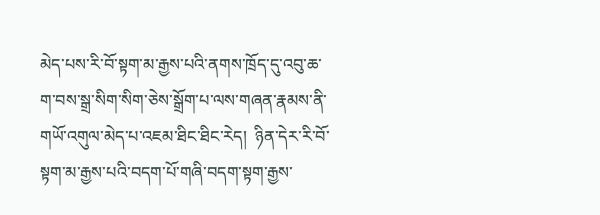མེད་པས་རི་བོ་སྟག་མ་རྒྱས་པའི་ནགས་ཁྲོད་དུ་འབུ་ཆ་ག་བས་སྒྲ་སིག་སིག་ཅེས་སྒྲོག་པ་ལས་གཞན་རྣམས་ནི་གཡོ་འགུལ་མེད་པ་འཇམ་ཐིང་ཐིང་རེད།  ཉིན་དེར་རི་བོ་སྟག་མ་རྒྱས་པའི་བདག་པོ་གཞི་བདག་སྟག་རྒྱས་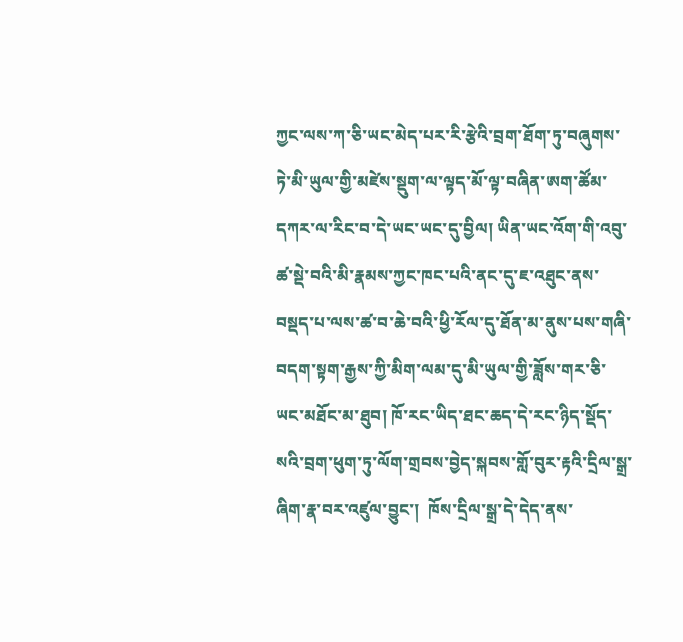ཀྱང་ལས་ཀ་ཅི་ཡང་མེད་པར་རི་རྩེའི་བྲག་ཐོག་ཏུ་བཞུགས་ཏེ་མི་ཡུལ་གྱི་མཛེས་སྡུག་ལ་ལྟད་མོ་ལྟ་བཞིན་ཨག་ཚོམ་དཀར་ལ་རིང་བ་དེ་ཡང་ཡང་དུ་བྱིལ། ཡིན་ཡང་འོག་གི་འབུ་ཚ་སྡེ་བའི་མི་རྣམས་ཀྱང་ཁང་པའི་ནང་དུ་ཇ་འཐུང་ནས་བསྡད་པ་ལས་ཚ་བ་ཆེ་བའི་ཕྱི་རོལ་དུ་ཐོན་མ་ནུས་པས་གཞི་བདག་སྟག་རྒྱས་ཀྱི་མིག་ལམ་དུ་མི་ཡུལ་གྱི་ཟློས་གར་ཅི་ཡང་མཐོང་མ་ཐུབ། ཁོ་རང་ཡིད་ཐང་ཆད་དེ་རང་ཉིད་སྡོད་སའི་བྲག་ཕུག་ཏུ་ལོག་གྲབས་བྱེད་སྐབས་གློ་བུར་རྟའི་དྲིལ་སྒྲ་ཞིག་རྣ་བར་འཛུལ་བྱུང་།  ཁོས་དྲིལ་སྒྲ་དེ་དེད་ནས་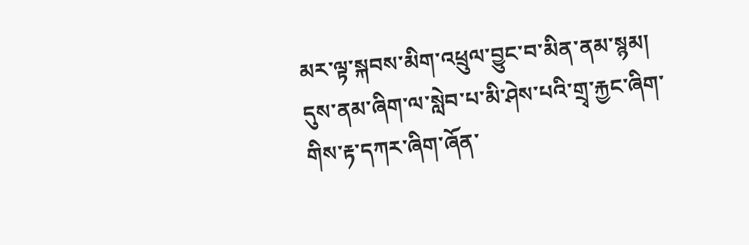མར་ལྟ་སྐབས་མིག་འཕྲུལ་བྱུང་བ་མིན་ནམ་སྙམ། དུས་ནམ་ཞིག་ལ་སླེབ་པ་མི་ཤེས་པའི་གྲྭ་རྐྱང་ཞིག་གིས་རྟ་དཀར་ཞིག་ཞོན་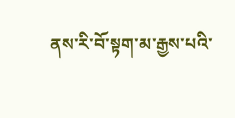ནས་རི་བོ་སྟག་མ་རྒྱས་པའི་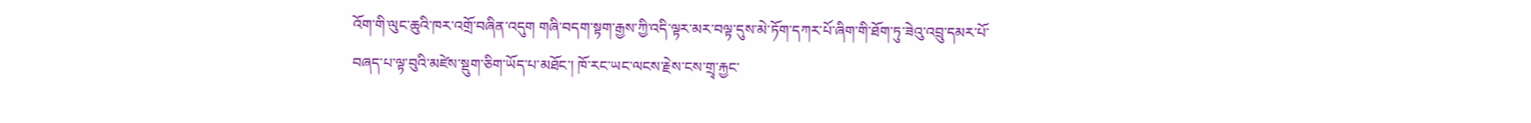འོག་གི་ལུང་ཆུའི་ཁར་འགྲོ་བཞིན་འདུག གཞི་བདག་སྟག་རྒྱས་ཀྱི་འདི་ལྟར་མར་བལྟ་དུས་མེ་ཏོག་དཀར་པོ་ཞིག་གི་ཐོག་ཏུ་ཟེའུ་འབྲུ་དམར་པོ་བཞད་པ་ལྟ་བུའི་མཛེས་སྡུག་ཅིག་ཡོད་པ་མཐོང་། ཁོ་རང་ཡང་ལངས་རྗེས་ངས་གྲྭ་རྐྱང་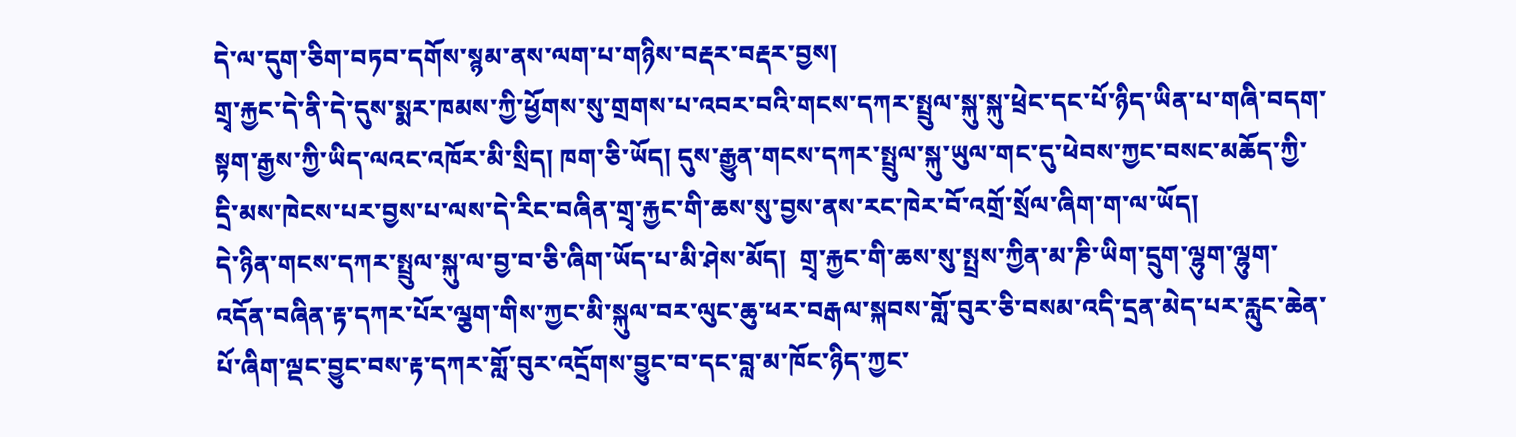དེ་ལ་དུག་ཅིག་བཏབ་དགོས་སྙམ་ནས་ལག་པ་གཉིས་བརྡར་བརྡར་བྱས།
གྲྭ་རྐྱང་དེ་ནི་དེ་དུས་སྨར་ཁམས་ཀྱི་ཕྱོགས་སུ་གྲགས་པ་འབར་བའི་གངས་དཀར་སྤྲུལ་སྐུ་སྐུ་ཕྲེང་དང་པོ་ཉིད་ཡིན་པ་གཞི་བདག་སྟག་རྒྱས་ཀྱི་ཡིད་ལའང་འཁོར་མི་སྲིད། ཁག་ཅི་ཡོད། དུས་རྒྱུན་གངས་དཀར་སྤྲུལ་སྐུ་ཡུལ་གང་དུ་ཕེབས་ཀྱང་བསང་མཆོད་ཀྱི་དྲི་མས་ཁེངས་པར་བྱས་པ་ལས་དེ་རིང་བཞིན་གྲྭ་རྐྱང་གི་ཆས་སུ་བྱས་ནས་རང་ཁེར་བོ་འགྲོ་སྲོལ་ཞིག་ག་ལ་ཡོད།
དེ་ཉིན་གངས་དཀར་སྤྲུལ་སྐུ་ལ་བྱ་བ་ཅི་ཞིག་ཡོད་པ་མི་ཤེས་མོད།  གྲྭ་རྐྱང་གི་ཆས་སུ་སྤྲས་ཀྱིན་མ་ཎི་ཡིག་དྲུག་ལྷུག་ལྷུག་འདོན་བཞིན་རྟ་དཀར་པོར་ལྕག་གིས་ཀྱང་མི་སྐུལ་བར་ལུང་ཆུ་ཕར་བརྒལ་སྐབས་གློ་བུར་ཅི་བསམ་འདི་དྲན་མེད་པར་རླུང་ཆེན་པོ་ཞིག་ལྡང་བྱུང་བས་རྟ་དཀར་གློ་བུར་འདྲོགས་བྱུང་བ་དང་བླ་མ་ཁོང་ཉིད་ཀྱང་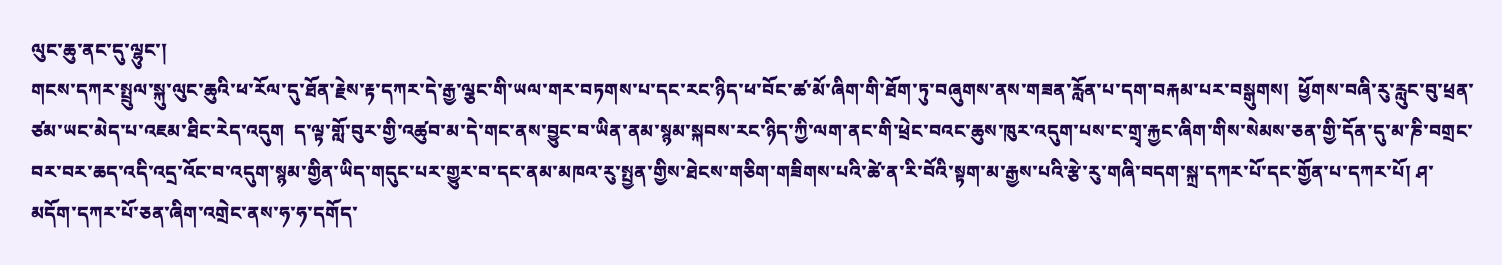ལུང་ཆུ་ནང་དུ་ལྷུང་།
གངས་དཀར་སྤྲུལ་སྐུ་ལུང་ཆུའི་ཕ་རོལ་དུ་ཐོན་རྗེས་རྟ་དཀར་དེ་རྒྱ་ལྕང་གི་ཡལ་གར་བཏགས་པ་དང་རང་ཉིད་ཕ་བོང་ཚ་མོ་ཞིག་གི་ཐོག་ཏུ་བཞུགས་ནས་གཟན་རློན་པ་དག་བརྐམ་པར་བསྒུགས།  ཕྱོགས་བཞི་རུ་རླུང་བུ་ཕྲན་ཙམ་ཡང་མེད་པ་འཇམ་ཐིང་རེད་འདུག  ད་ལྟ་གློ་བུར་གྱི་འཚུབ་མ་དེ་གང་ནས་བྱུང་བ་ཡིན་ནམ་སྙམ་སྐབས་རང་ཉིད་ཀྱི་ལག་ནང་གི་ཕྲེང་བའང་ཆུས་ཁུར་འདུག་པས་ང་གྲྭ་རྐྱང་ཞིག་གིས་སེམས་ཅན་གྱི་དོན་དུ་མ་ཎི་བགྲང་བར་བར་ཆད་འདི་འདྲ་འོང་བ་འདུག་སྙམ་གྱིན་ཡིད་གདུང་པར་གྱུར་བ་དང་ནམ་མཁའ་རུ་སྤྱན་གྱིས་ཐེངས་གཅིག་གཟིགས་པའི་ཚེ་ན་རི་བོའི་སྟག་མ་རྒྱས་པའི་རྩེ་རུ་གཞི་བདག་སྐྲ་དཀར་པོ་དང་གྱོན་པ་དཀར་པོ། ཤ་མདོག་དཀར་པོ་ཅན་ཞིག་འགྲེང་ནས་ཧ་ཧ་དགོད་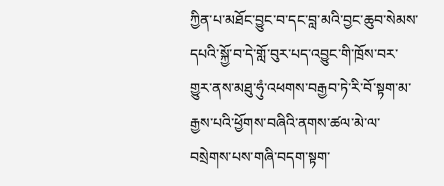ཀྱིན་པ་མཐོང་བྱུང་བ་དང་བླ་མའི་བྱང་ཆུབ་སེམས་དཔའི་སྐྱོ་བ་དེ་གློ་བུར་པད་འབྱུང་གི་ཁྲོས་བར་གྱུར་ནས་མཐུ་ཧུཾ་འཕགས་བརྒྱབ་ཏེ་རི་བོ་སྟག་མ་རྒྱས་པའི་ཕྱོགས་བཞིའི་ནགས་ཚལ་མེ་ལ་བསྲེགས་པས་གཞི་བདག་སྟག་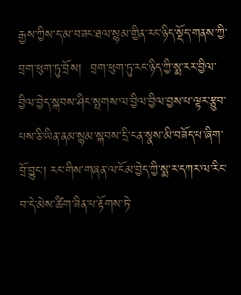རྒྱས་ཀྱིས་ད་མ་བཟང་ཐལ་སྙམ་གྱིན་རང་ཉིད་སྡོད་གནས་ཀྱི་བྲག་ཕུག་ཏུ་བྲོས།  བྲག་ཕུག་ཏུ་རང་ཉིད་ཀྱི་སྨ་རར་བྱིལ་བྱིལ་བྱེད་སྐབས་ཤིང་སྤགས་ལ་བྱིལ་བྱིལ་བྱས་པ་ལྟར་རྩུབ་པས་ཅི་ཡིན་ནམ་སྙམ་སྐབས་དྲི་ངན་སྣས་མི་བཟོད་པ་ཞིག་བྲོ་བྱུང་། རང་གིས་གཞན་ལ་ངོམ་བྱེད་ཀྱི་སྨ་ར་དཀར་ལ་རིང་བ་དེ་མེས་ཚིག་ཟིན་པ་རྟོགས་ཏེ་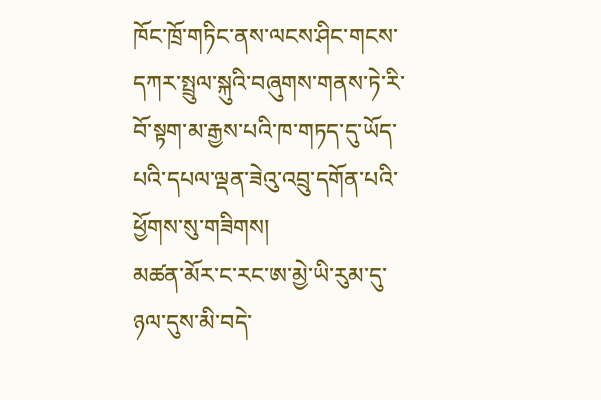ཁོང་ཁྲོ་གཏིང་ནས་ལངས་ཤིང་གངས་དཀར་སྤྲུལ་སྐུའི་བཞུགས་གནས་ཏེ་རི་བོ་སྟག་མ་རྒྱས་པའི་ཁ་གཏད་དུ་ཡོད་པའི་དཔལ་ལྡན་ཟེའུ་འབྲུ་དགོན་པའི་ཕྱོགས་སུ་གཟིགས།
མཚན་མོར་ང་རང་ཨ་མྱེ་ཡི་རུམ་དུ་ཉལ་དུས་མི་བདེ་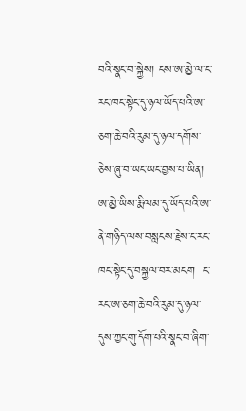བའི་སྣང་བ་སྐྱེས། ངས་ཨ་མྱེ་ལ་ང་རང་ཁང་སྟེང་དུ་ཉལ་ཡོད་པའི་ཨ་ཅག་ཆེ་བའི་རུམ་དུ་ཉལ་དགོས་ཅེས་ཞུ་བ་ཡང་ཡང་བྱས་པ་ཡིན། ཨ་མྱེ་ཡིས་རྨི་ལམ་དུ་ཡོད་པའི་ཨ་ནེ་གཉིད་ལས་བསླངས་རྗེས་ང་རང་ཁང་སྟེང་དུ་བསྐྱལ་བར་མངག  ང་རང་ཨ་ཅག་ཆེ་བའི་རུམ་དུ་ཉལ་དུས་ཀྱང་གུ་དོག་པའི་སྣང་བ་ཞིག་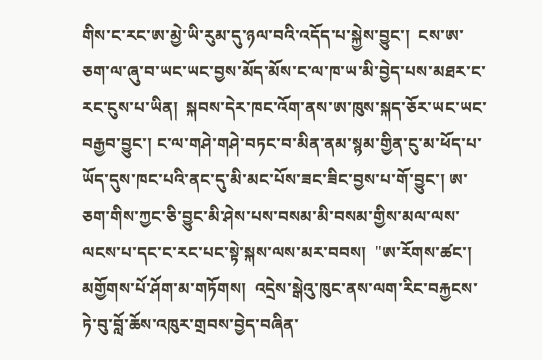གིས་ང་རང་ཨ་མྱེ་ཡི་རུམ་དུ་ཉལ་བའི་འདོད་པ་སྐྱེས་བྱུང་།  ངས་ཨ་ཅག་ལ་ཞུ་བ་ཡང་ཡང་བྱས་མོད་མོས་ང་ལ་ཁ་ཡ་མི་བྱེད་པས་མཐར་ང་རང་ངུས་པ་ཡིན།  སྐབས་དེར་ཁང་འོག་ནས་ཨ་ཁུས་སྐད་ཅོར་ཡང་ཡང་བརྒྱབ་བྱུང་། ང་ལ་གཤེ་གཤེ་བཏང་བ་མིན་ནམ་སྙམ་གྱིན་ངུ་མ་ཕོད་པ་ཡོད་དུས་ཁང་པའི་ནང་དུ་མི་མང་པོས་ཟང་ཟིང་བྱས་པ་གོ་བྱུང་། ཨ་ཅག་གིས་ཀྱང་ཅི་བྱུང་མི་ཤེས་པས་བསམ་མི་བསམ་གྱིས་མལ་ལས་ལངས་པ་དང་ང་རང་པང་སྟེ་སྐས་ལས་མར་བབས།  "ཨ་རོགས་ཚང་། མགྱོགས་པོ་ཤོག་མ་གཏོགས།  འདྲེས་སྒེའུ་ཁུང་ནས་ལག་རིང་བརྐྱངས་ཏེ་བུ་བློ་ཆོས་འཁུར་གྲབས་བྱེད་བཞིན་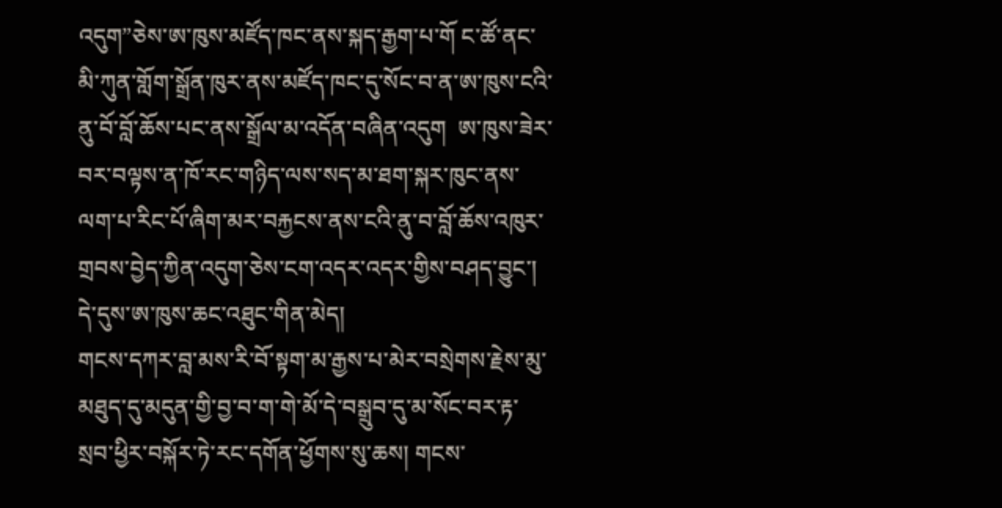འདུག”ཅེས་ཨ་ཁུས་མཛོད་ཁང་ནས་སྐད་རྒྱག་པ་གོ ང་ཚོ་ནང་མི་ཀུན་གློག་སྒྲོན་ཁུར་ནས་མཛོད་ཁང་དུ་སོང་བ་ན་ཨ་ཁུས་ངའི་ནུ་བོ་བློ་ཆོས་པང་ནས་སྒྲོལ་མ་འདོན་བཞིན་འདུག  ཨ་ཁུས་ཟེར་བར་བལྟས་ན་ཁོ་རང་གཉིད་ལས་སད་མ་ཐག་སྐར་ཁུང་ནས་ལག་པ་རིང་པོ་ཞིག་མར་བརྐྱངས་ནས་ངའི་ནུ་བ་བློ་ཆོས་འཁུར་གྲབས་བྱེད་ཀྱིན་འདུག་ཅེས་ངག་འདར་འདར་གྱིས་བཤད་བྱུང་། དེ་དུས་ཨ་ཁུས་ཆང་འཐུང་གིན་མེད།
གངས་དཀར་བླ་མས་རི་བོ་སྟག་མ་རྒྱས་པ་མེར་བསྲེགས་རྗེས་མུ་མཐུད་དུ་མདུན་གྱི་བྱ་བ་ག་གེ་མོ་དེ་བསྒྲུབ་དུ་མ་སོང་བར་རྟ་སྲབ་ཕྱིར་བསྐོར་ཏེ་རང་དགོན་ཕྱོགས་སུ་ཆས། གངས་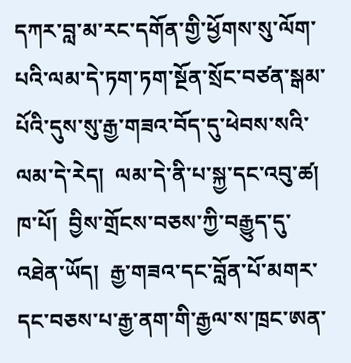དཀར་བླ་མ་རང་དགོན་གྱི་ཕྱོགས་སུ་ལོག་པའི་ལམ་དེ་ཏག་ཏག་སྔོན་སྲོང་བཙན་སྒམ་པོའི་དུས་སུ་རྒྱ་གཟའ་བོད་དུ་ཕེབས་སའི་ལམ་དེ་རེད།  ལམ་དེ་ནི་པ་སྐྱ་དང་འབུ་ཚ། ཁ་པོ།  བྱིས་གྲོངས་བཅས་ཀྱི་བརྒྱུད་དུ་འཐེན་ཡོད།  རྒྱ་གཟའ་དང་བློན་པོ་མགར་དང་བཅས་པ་རྒྱ་ནག་གི་རྒྱལ་ས་ཁྲང་ཨན་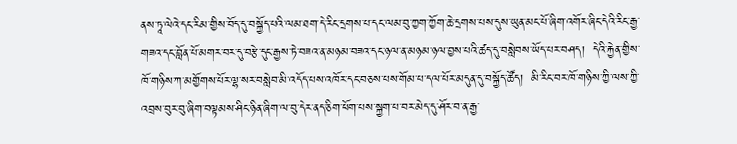ནས་ཏཱ་ལེའེ་དང་རིམ་གྱིས་བོད་དུ་བསྐྱོད་པའི་ལམ་ཐག་དེ་རིང་དྲགས་པ་དང་ལམ་བུ་ཀྱག་ཀྱོག་ཆེ་དྲགས་པས་དུས་ཡུན་མང་པོ་ཞིག་འགོར་ཞིང་དེའི་རིང་རྒྱ་གཟའ་དང་བློན་པོ་མགར་བར་དུ་བརྩེ་དུང་རྒྱས་ཏེ་བཟའ་ན་མཉམ་བཟའ་དང་ཉལ་ན་མཉམ་ཉལ་བྱས་པའི་ཚད་དུ་བསླེབས་ཡོད་པར་བཤད།  དེའི་རྐྱེན་གྱིས་ཁོ་གཉིས་ཀ་མགྱོགས་པོར་ལྷ་སར་བསླེབ་མི་འདོད་པས་འཁོར་དང་བཅས་པས་གོམ་པ་དལ་པོར་མདུན་དུ་བསྐྱོད་ཚོད།  མི་རིང་བར་ཁོ་གཉིས་ཀྱི་ལས་ཀྱི་འབྲས་བུར་བུ་ཞིག་བལྟམས་ཤིང་ཉིན་ཞིག་ལ་བུ་དེར་ནད་ཅིག་ཕོག་པས་སྐྱག་པ་བར་མེད་དུ་ཤོར་བ་ན་རྒྱ་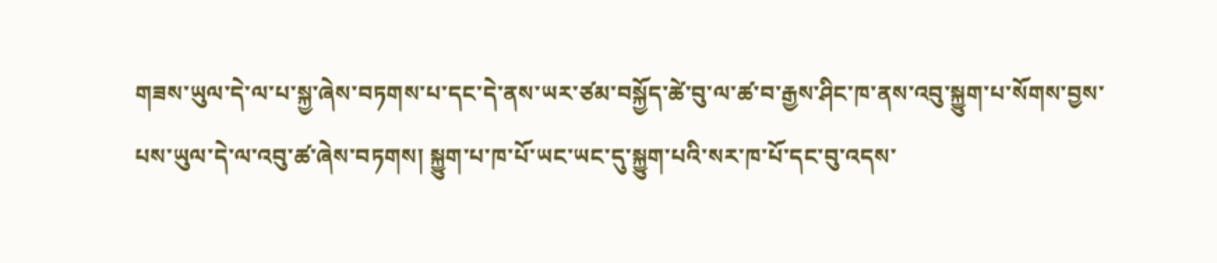གཟས་ཡུལ་དེ་ལ་པ་སྐྱ་ཞེས་བཏགས་པ་དང་དེ་ནས་ཡར་ཙམ་བསྐྱོད་ཚེ་བུ་ལ་ཚ་བ་རྒྱས་ཤིང་ཁ་ནས་འབུ་སྐྱུག་པ་སོགས་བྱས་པས་ཡུལ་དེ་ལ་འབུ་ཚ་ཞེས་བཏགས། སྐྱུག་པ་ཁ་པོ་ཡང་ཡང་དུ་སྐྱུག་པའི་སར་ཁ་པོ་དང་བུ་འདས་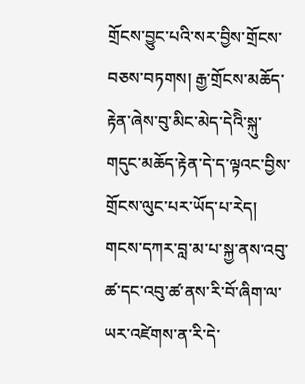གྲོངས་བྱུང་པའི་སར་བྱིས་གྲོངས་བཅས་བཏགས། རྒྱ་གྲོངས་མཆོད་རྟེན་ཞེས་བུ་མིང་མེད་དེའིེ་སྐུ་གདུང་མཆོད་རྟེན་དེ་ད་ལྟའང་བྱིས་གྲོངས་ལུང་པར་ཡོད་པ་རེད།  གངས་དཀར་བླ་མ་པ་སྐྱ་ནས་འབུ་ཚ་དང་འབུ་ཚ་ནས་རི་བོ་ཞིག་ལ་ཡར་འཛེགས་ན་རི་དེ་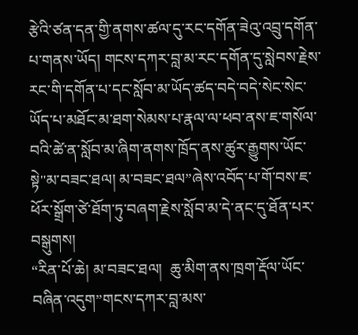རྩེའི་ཙན་དན་གྱི་ནགས་ཚལ་དུ་རང་དགོན་ཟེའུ་འབྲུ་དགོན་པ་གནས་ཡོད། གངས་དཀར་བླ་མ་རང་དགོན་དུ་སླེབས་རྗེས་རང་གི་དགོན་པ་དང་སློབ་མ་ཡོད་ཚད་བདེ་བདེ་སེང་སེང་ཡོད་པ་མཐོང་མ་ཐག་སེམས་པ་རྣལ་ལ་ཕབ་ནས་ཇ་གསོལ་བའི་ཚེ་ན་སློབ་མ་ཞིག་ནགས་ཁྲོད་ནས་ཚུར་རྒྱུགས་ཡོང་སྟེ"མ་བཟང་ཐལ། མ་བཟང་ཐལ”ཞེས་འབོད་པ་གོ་བས་ཇ་ཕོར་སྒྲོག་ཙེ་ཐོག་ཏུ་བཞག་རྗེས་སློབ་མ་དེ་ནང་དུ་ཐོན་པར་བསྒུགས།
“རིན་པོ་ཆེ། མ་བཟང་ཐལ།  ཆུ་མིག་ནས་ཁྲག་རྡོལ་ཡོང་བཞིན་འདུག”གངས་དཀར་བླ་མས་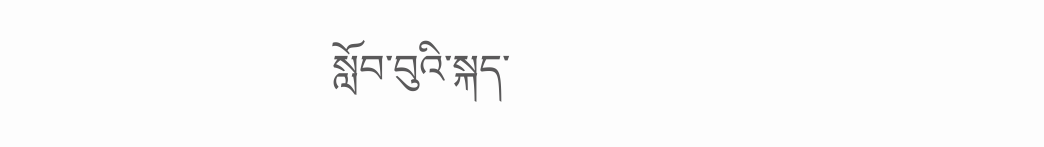སློབ་བུའི་སྐད་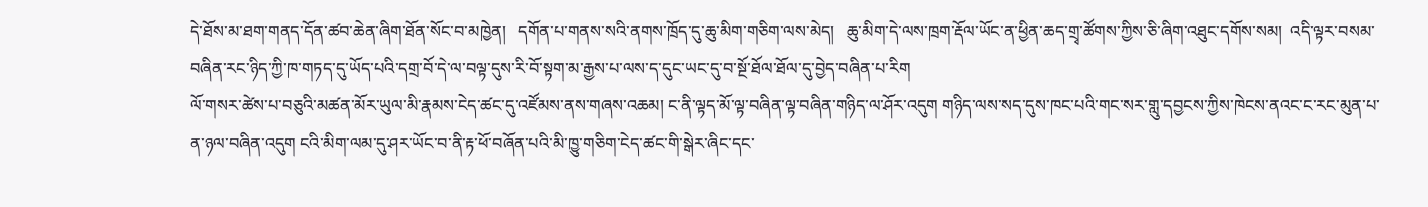དེ་ཐོས་མ་ཐག་གནད་དོན་ཚབ་ཆེན་ཞིག་ཐོན་སོང་བ་མཁྱེན།   དགོན་པ་གནས་སའི་ནགས་ཁྲོད་དུ་ཆུ་མིག་གཅིག་ལས་མེད།   ཆུ་མིག་དེ་ལས་ཁྲག་རྡོལ་ཡོང་ན་ཕྱིན་ཆད་གྲྭ་ཚོགས་ཀྱིས་ཅི་ཞིག་འཐུང་དགོས་སམ།  འདི་ལྟར་བསམ་བཞིན་རང་ཉིད་ཀྱི་ཁ་གཏད་དུ་ཡོད་པའི་དགྲ་བོ་དེ་ལ་བལྟ་དུས་རི་བོ་སྟག་མ་རྒྱས་པ་ལས་ད་དུང་ཡང་དུ་བ་སྔོ་ཐོལ་ཐོལ་དུ་བྱེད་བཞིན་པ་རིག
ལོ་གསར་ཚེས་པ་བཅུའི་མཚན་མོར་ཡུལ་མི་རྣམས་ངེད་ཚང་དུ་འཛོམས་ནས་གཞས་འཆམ། ང་ནི་ལྟད་མོ་ལྟ་བཞིན་ལྟ་བཞིན་གཉིད་ལ་ཤོར་འདུག གཉིད་ལས་སད་དུས་ཁང་པའི་གང་སར་གླུ་དབྱངས་ཀྱིས་ཁེངས་ནའང་ང་རང་མུན་པ་ན་ཉལ་བཞིན་འདུག ངའི་མིག་ལམ་དུ་ཤར་ཡོང་བ་ནི་རྟ་ཕོ་བཞོན་པའི་མི་ཁྱུ་གཅིག་ངེད་ཚང་གི་སྒེར་ཞིང་དང་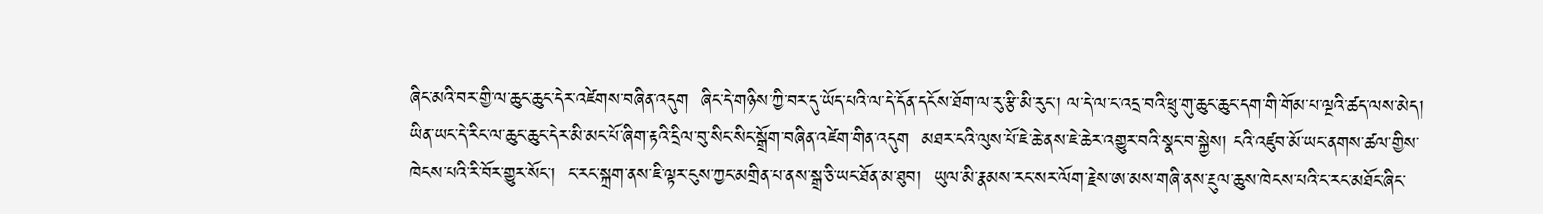ཞིང་མའི་བར་གྱི་ལ་ཆུང་ཆུང་དེར་འཛེགས་བཞིན་འདུག  ཞིང་དེ་གཉིས་ཀྱི་བར་དུ་ཡོད་པའི་ལ་དེ་དོན་དངོས་ཐོག་ལ་རུ་རྩི་མི་རུང་། ལ་དེ་ལ་ང་འདྲ་བའི་ཕྲུ་གུ་ཆུང་ཆུང་དག་གི་གོམ་པ་ལྔའི་ཚད་ལས་མེད། ཡིན་ཡང་དེ་རིང་ལ་ཆུང་ཆུང་དེར་མི་མང་པོ་ཞིག་རྟའི་དྲིལ་བུ་སིང་སིང་སྒྲོག་བཞིན་འཛེག་གིན་འདུག  མཐར་ངའི་ལུས་པོ་ཇེ་ཆེ་ནས་ཇེ་ཆེར་འགྱུར་བའི་སྣང་བ་སྐྱེས། ངའི་འཛུབ་མོ་ཡང་ནགས་ཚལ་གྱིས་ཁེངས་པའི་རི་བོར་གྱུར་སོང་།  ང་རང་སྐྲག་ནས་ཇི་ལྟར་ངུས་ཀྱང་མགྲིན་པ་ནས་སྒྲ་ཅི་ཡང་ཐོན་མ་ཐུབ།  ཡུལ་མི་རྣམས་རང་སར་ལོག་རྗེས་ཨ་མས་གཞི་ནས་རྔུལ་ཆུས་ཁེངས་པའི་ང་རང་མཐོང་ཞིང་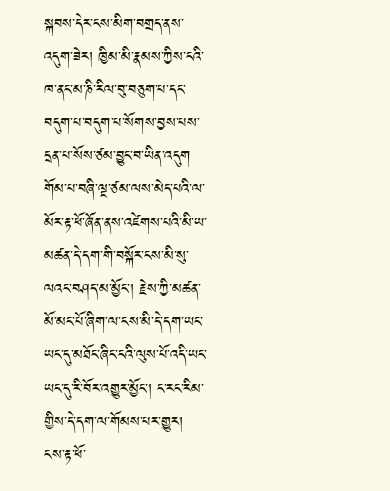སྐབས་དེར་ངས་མིག་བགྲད་ནས་འདུག་ཟེར། ཁྱིམ་མི་རྣམས་ཀྱིས་ངའི་ཁ་ནང་མ་ཎི་རིལ་བུ་བཅུག་པ་དང་བདུག་པ་བདུག་པ་སོགས་བྱས་པས་དྲན་པ་སོས་ཙམ་བྱུང་བ་ཡིན་འདུག
གོམ་པ་བཞི་ལྔ་ཙམ་ལས་མེད་པའི་ལ་མོར་རྟ་ཕོ་ཞོན་ནས་འཛེགས་པའི་མི་ཡ་མཚན་དེ་དག་གི་བསྐོར་ངས་མི་སུ་ལའང་བཤད་མ་མྱོང་། རྗེས་ཀྱི་མཚན་མོ་མང་པོ་ཞིག་ལ་ངས་མི་དེ་དག་ཡང་ཡང་དུ་མཐོང་ཞིང་ངའི་ལུས་པོ་འདི་ཡང་ཡང་དུ་རི་བོར་འགྱུར་མྱོང་། ང་རང་རིམ་གྱིས་དེ་དག་ལ་གོམས་པར་གྱུར།  ངས་རྟ་ཕོ་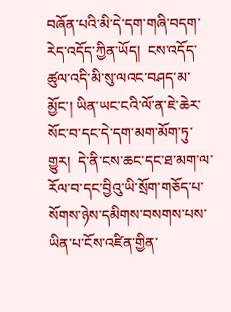བཞོན་པའི་མི་དེ་དག་གཞི་བདག་རེད་འདོད་ཀྱིན་ཡོད།  ངས་འདོད་ཚུལ་འདི་མི་སུ་ལའང་བཤད་མ་མྱོང་། ཡིན་ཡང་ངའི་ལོ་ན་ཇེ་ཆེར་སོང་བ་དང་དེ་དག་མག་མོག་ཏུ་གྱུར།  དེ་ནི་ངས་ཆང་དང་ཐ་མག་ལ་རོལ་བ་དང་བྱིའུ་ཡི་སྲོག་གཅོད་པ་སོགས་ཉེས་དམིགས་བསགས་པས་ཡིན་པ་ངོས་འཛིན་གྱིན་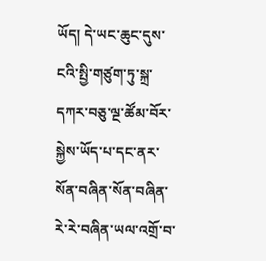ཡོད། དེ་ཡང་ཆུང་དུས་ངའི་སྤྱི་གཙུག་ཏུ་སྐྲ་དཀར་བཅུ་ལྔ་ཚོམ་བོར་སྐྱེས་ཡོད་པ་དང་ནར་སོན་བཞིན་སོན་བཞིན་རེ་རེ་བཞིན་ཡལ་འགྲོ་བ་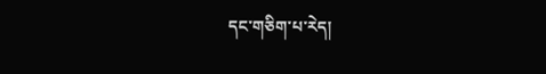དང་གཅིག་པ་རེད།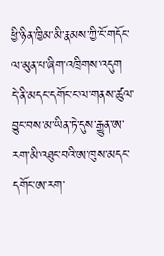ཕྱི་ཉིན་ཁྱིམ་མི་རྣམས་ཀྱི་ངོ་གདོང་ལ་མུན་པ་ཞིག་འཁྲིགས་འདུག  དེ་ནི་མདང་དགོང་ང་ལ་གནས་ཚུལ་བྱུང་བས་མ་ཡིན་ཏེ་དུས་རྒྱུན་ཨ་རག་མི་འཐུང་བའི་ཨ་ཁུས་མདང་དགོང་ཨ་རག་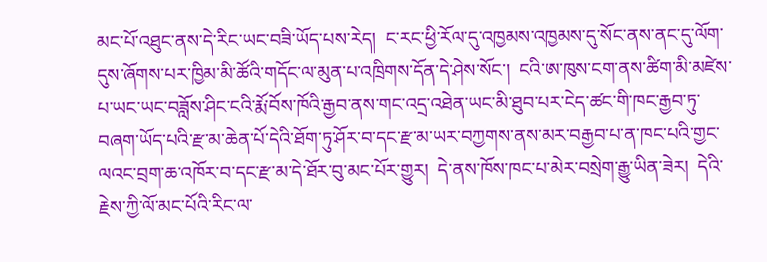མང་པོ་འཐུང་ནས་དེ་རིང་ཡང་བཟི་ཡོད་པས་རེད།  ང་རང་ཕྱི་རོལ་དུ་འཁྱམས་འཁྱམས་དུ་སོང་ནས་ནང་དུ་ལོག་དུས་ཞོགས་པར་ཁྱིམ་མི་ཚོའི་གདོང་ལ་མུན་པ་འཁྲིགས་དོན་དེ་ཤེས་སོང་།  ངའི་ཨ་ཁུས་ངག་ནས་ཚིག་མི་མཛེས་པ་ཡང་ཡང་བཟློས་ཤིང་ངའི་རྨོ་བོས་ཁོའི་རྒྱབ་ནས་གང་འདྲ་འཐེན་ཡང་མི་ཐུབ་པར་ངེད་ཚང་གི་ཁང་རྒྱབ་ཏུ་བཞག་ཡོད་པའི་རྫ་མ་ཆེན་པོ་དེའི་ཐོག་ཏུ་ཤོར་བ་དང་རྫ་མ་ཡར་བཀྱགས་ནས་མར་བརྒྱབ་པ་ན་ཁང་པའི་གྱང་ལའང་བྲག་ཆ་འཁོར་བ་དང་རྫ་མ་དེ་ཐོར་བུ་མང་པོར་གྱུར།  དེ་ནས་ཁོས་ཁང་པ་མེར་བསྲེག་རྒྱུ་ཡིན་ཟེར།  དེའི་རྗེས་ཀྱི་ལོ་མང་པོའི་རིང་ལ་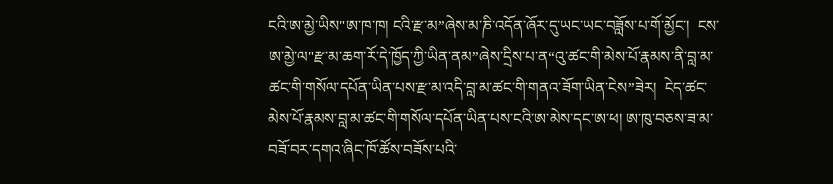ངའི་ཨ་མྱེ་ཡིས"ཨ་ཁ་ཁ། ངའི་རྫ་མ”ཞེས་མ་ཎི་འདོན་ཞོར་དུ་ཡང་ཡང་བཟློས་པ་གོ་མྱོང་།  ངས་ཨ་མྱེ་ལ"རྫ་མ་ཆག་རོ་དེ་ཁྱོད་ཀྱི་ཡིན་ནམ”ཞེས་དྲིས་པ་ན“འུ་ཚང་གི་མེས་པོ་རྣམས་ནི་བླ་མ་ཚང་གི་གསོལ་དཔོན་ཡིན་པས་རྫ་མ་འདི་བླ་མ་ཚང་གི་གནའ་ཟོག་ཡིན་ངེས”ཟེར།  ངེད་ཚང་མེས་པོ་རྣམས་བླ་མ་ཚང་གི་གསོལ་དཔོན་ཡིན་པས་ངའི་ཨ་མེས་དང་ཨ་ཕ། ཨ་ཁུ་བཅས་ཟ་མ་བཟོ་བར་དགའ་ཞིང་ཁོ་ཚོས་བཟོས་པའི་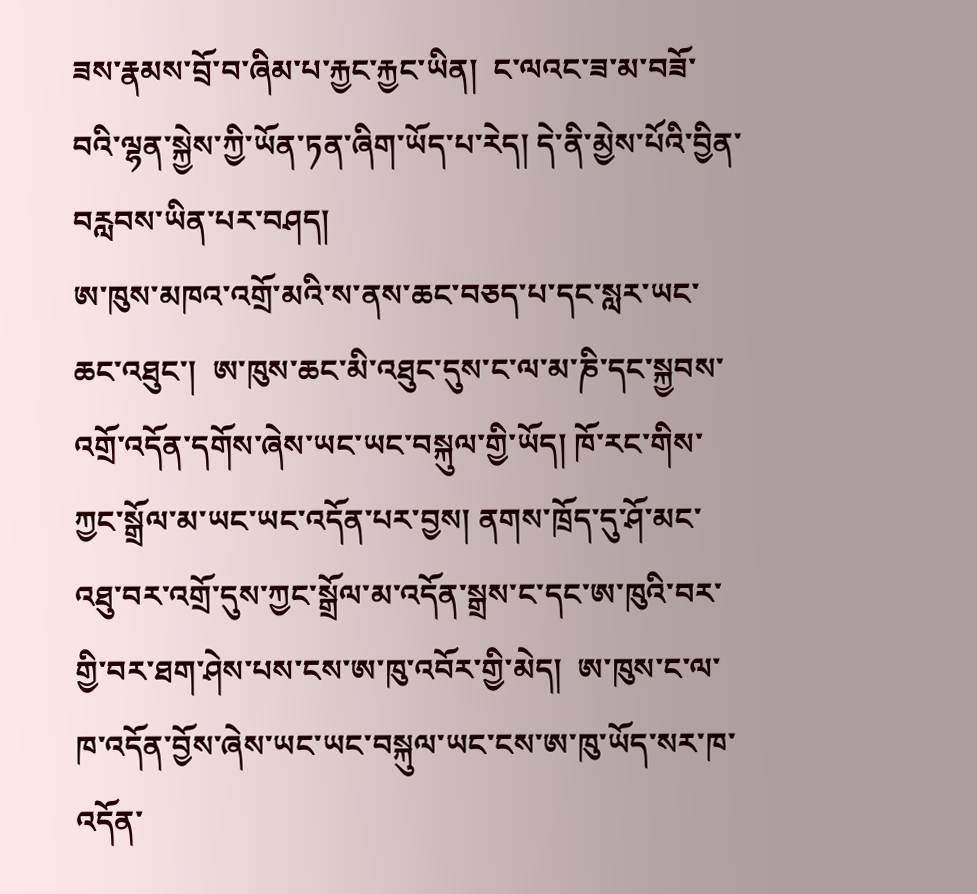ཟས་རྣམས་བྲོ་བ་ཞིམ་པ་རྐྱང་རྐྱང་ཡིན།  ང་ལའང་ཟ་མ་བཟོ་བའི་ལྷན་སྐྱེས་ཀྱི་ཡོན་ཏན་ཞིག་ཡོད་པ་རེད། དེ་ནི་མྱེས་པོའི་བྱིན་བརླབས་ཡིན་པར་བཤད།
ཨ་ཁུས་མཁའ་འགྲོ་མའི་ས་ནས་ཆང་བཅད་པ་དང་སླར་ཡང་ཆང་འཐུང་།  ཨ་ཁུས་ཆང་མི་འཐུང་དུས་ང་ལ་མ་ཎི་དང་སྐྱབས་འགྲོ་འདོན་དགོས་ཞེས་ཡང་ཡང་བསྐུལ་གྱི་ཡོད། ཁོ་རང་གིས་ཀྱང་སྒྲོལ་མ་ཡང་ཡང་འདོན་པར་བྱས། ནགས་ཁྲོད་དུ་ཤོ་མང་འཐུ་བར་འགྲོ་དུས་ཀྱང་སྒྲོལ་མ་འདོན་སྒྲས་ང་དང་ཨ་ཁུའི་བར་གྱི་བར་ཐག་ཤེས་པས་ངས་ཨ་ཁུ་འབོར་གྱི་མེད།  ཨ་ཁུས་ང་ལ་ཁ་འདོན་བྱོས་ཞེས་ཡང་ཡང་བསྐུལ་ཡང་ངས་ཨ་ཁུ་ཡོད་སར་ཁ་འདོན་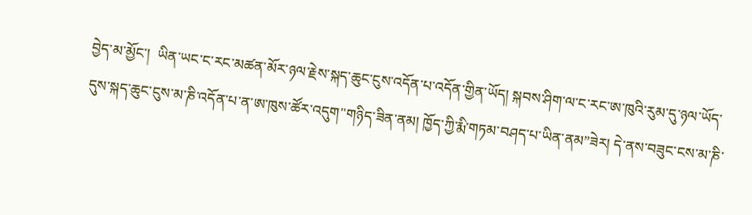བྱེད་མ་མྱོང་།  ཡིན་ཡང་ང་རང་མཚན་མོར་ཉལ་རྗེས་སྐད་ཆུང་ངུས་འདོན་པ་འདོན་གྱིན་ཡོད། སྐབས་ཤིག་ལ་ང་རང་ཨ་ཁུའི་རུམ་དུ་ཉལ་ཡོད་དུས་སྐད་ཆུང་ངུས་མ་ཎི་འདོན་པ་ན་ཨ་ཁུས་ཚོར་འདུག"གཉིད་ཟིན་ནམ། ཁྱོད་ཀྱི་རྨི་གཏམ་བཤད་པ་ཡིན་ནམ”ཟེར། དེ་ནས་བཟུང་ངས་མ་ཎི་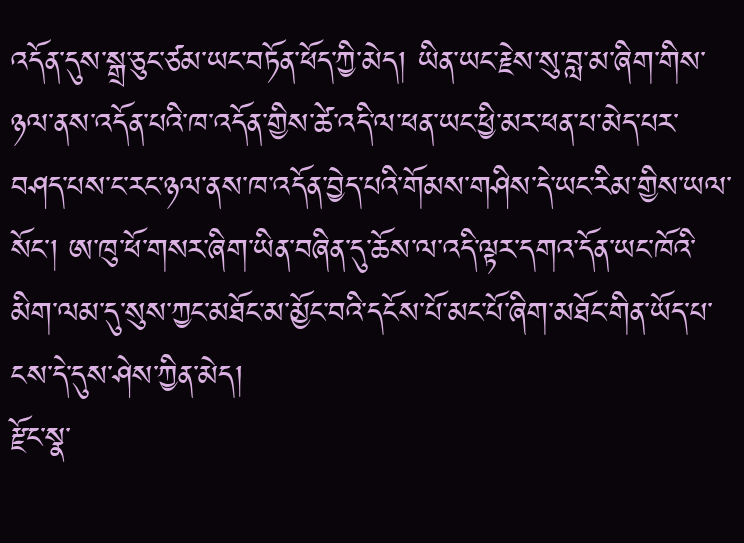འདོན་དུས་སྒྲ་ཅུང་ཙམ་ཡང་བཏོན་ཕོད་ཀྱི་མེད། ཡིན་ཡང་རྗེས་སུ་བླ་མ་ཞིག་གིས་ཉལ་ནས་འདོན་པའི་ཁ་འདོན་གྱིས་ཚེ་འདི་ལ་ཕན་ཡང་ཕྱི་མར་ཕན་པ་མེད་པར་བཤད་པས་ང་རང་ཉལ་ནས་ཁ་འདོན་བྱེད་པའི་གོམས་གཤིས་དེ་ཡང་རིམ་གྱིས་ཡལ་སོང་། ཨ་ཁུ་ཕོ་གསར་ཞིག་ཡིན་བཞིན་དུ་ཆོས་ལ་འདི་ལྟར་དགའ་དོན་ཡང་ཁོའི་མིག་ལམ་དུ་སུས་ཀྱང་མཐོང་མ་མྱོང་བའི་དངོས་པོ་མང་པོ་ཞིག་མཐོང་གིན་ཡོད་པ་ངས་དེ་དུས་ཤེས་ཀྱིན་མེད།
རྫོང་སྣ་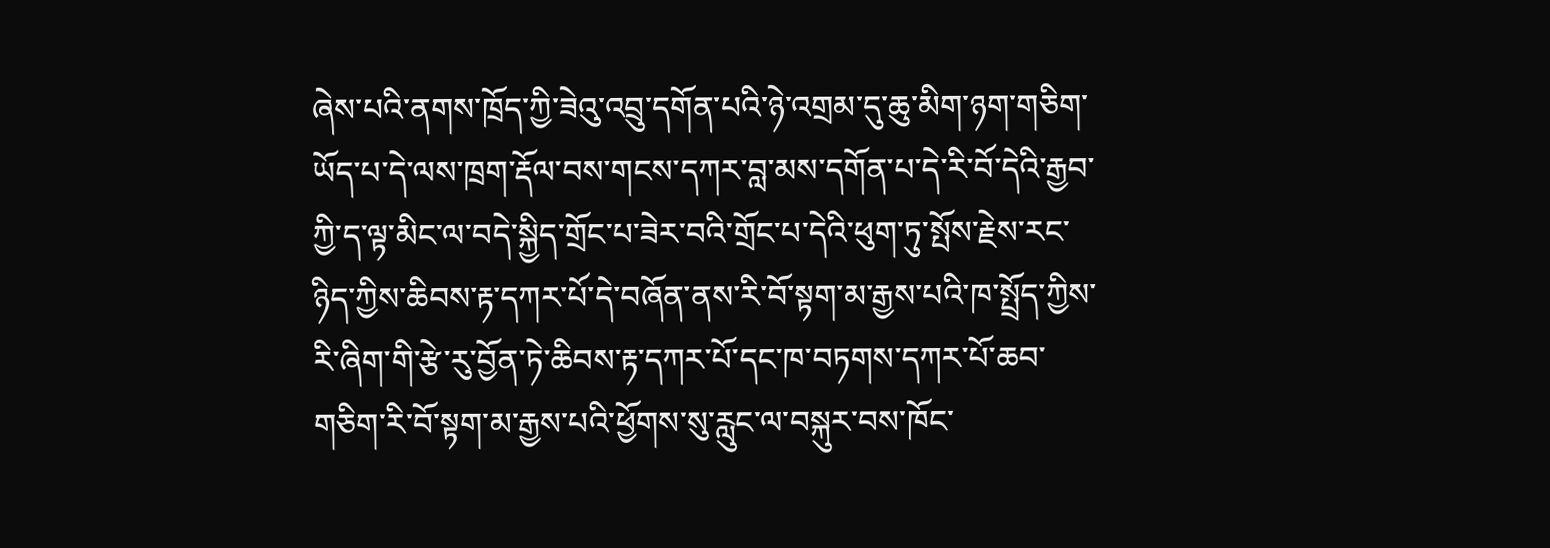ཞེས་པའི་ནགས་ཁྲོད་ཀྱི་ཟེའུ་འབྲུ་དགོན་པའི་ཉེ་འགྲམ་དུ་ཆུ་མིག་ཉག་གཅིག་ཡོད་པ་དེ་ལས་ཁྲག་རྡོལ་བས་གངས་དཀར་བླ་མས་དགོན་པ་དེ་རི་བོ་དེའི་རྒྱབ་ཀྱི་ད་ལྟ་མིང་ལ་བདེ་སྐྱིད་གྲོང་པ་ཟེར་བའི་གྲོང་པ་དེའི་ཕུག་ཏུ་སྤོས་རྗེས་རང་ཉིད་ཀྱིས་ཆིབས་རྟ་དཀར་པོ་དེ་བཞོན་ནས་རི་བོ་སྟག་མ་རྒྱས་པའི་ཁ་སྤྲོད་ཀྱིས་རི་ཞིག་གི་རྩེ་རུ་བྱོན་ཏེ་ཆིབས་རྟ་དཀར་པོ་དང་ཁ་བཏགས་དཀར་པོ་ཆབ་གཅིག་རི་བོ་སྟག་མ་རྒྱས་པའི་ཕྱོགས་སུ་རླུང་ལ་བསྐུར་བས་ཁོང་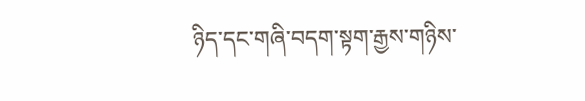ཉིད་དང་གཞི་བདག་སྟག་རྒྱས་གཉིས་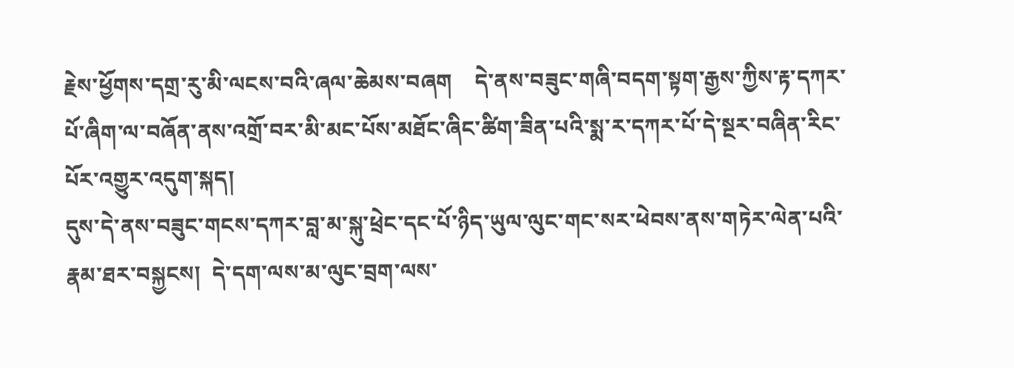རྗེས་ཕྱོགས་དགྲ་རུ་མི་ལངས་བའི་ཞལ་ཆེམས་བཞག    དེ་ནས་བཟུང་གཞི་བདག་སྟག་རྒྱས་ཀྱིས་རྟ་དཀར་པོ་ཞིག་ལ་བཞོན་ནས་འགྲོ་བར་མི་མང་པོས་མཐོང་ཞིང་ཚིག་ཟིན་པའི་སྨ་ར་དཀར་པོ་དེ་སྔར་བཞིན་རིང་པོར་འགྱུར་འདུག་སྐད།
དུས་དེ་ནས་བཟུང་གངས་དཀར་བླ་མ་སྐུ་ཕྲེང་དང་པོ་ཉིད་ཡུལ་ལུང་གང་སར་ཕེབས་ནས་གཏེར་ལེན་པའི་རྣམ་ཐར་བསྐྱངས།  དེ་དག་ལས་མ་ལུང་བྲག་ལས་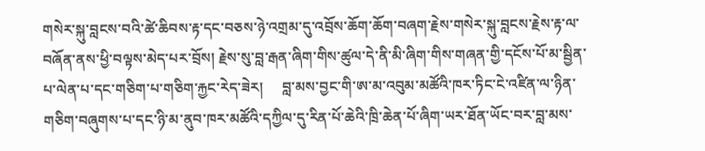གསེར་སྐུ་བླངས་བའི་ཚེ་ཆིབས་རྟ་དང་བཅས་ཉེ་འགྲམ་དུ་འབྲོས་ཆོག་ཆོག་བཞག་རྗེས་གསེར་སྐུ་བླངས་རྗེས་རྟ་ལ་བཞོན་ནས་ཕྱི་བལྟས་མེད་པར་བྲོས། རྗེས་སུ་བླ་རྒན་ཞིག་གིས་ཚུལ་དེ་ནི་མི་ཞིག་གིས་གཞན་གྱི་དངོས་པོ་མ་སྦྱིན་པ་ལེན་པ་དང་གཅིག་པ་གཅིག་རྐྱང་རེད་ཟེར།     བླ་མས་བྱང་གི་ཨ་མ་འབུམ་མཚོའི་ཁར་ཏིང་ངེ་འཛིན་ལ་ཉིན་གཅིག་བཞུགས་པ་དང་ཉི་མ་ནུབ་ཁར་མཚོའི་དཀྱིལ་དུ་རིན་པོ་ཆེའི་ཁྲི་ཆེན་པོ་ཞིག་ཡར་ཐོན་ཡོང་བར་བླ་མས་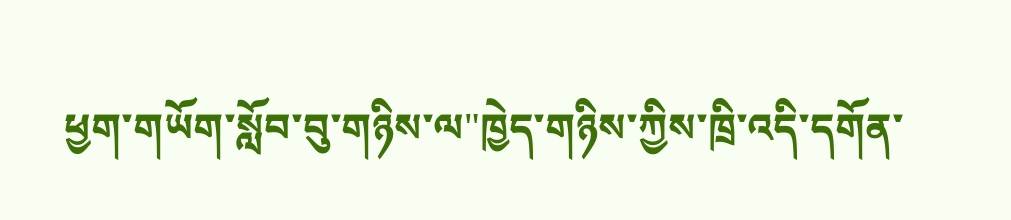ཕྱག་གཡོག་སློབ་བུ་གཉིས་ལ"ཁྱེད་གཉིས་ཀྱིས་ཁྲི་འདི་དགོན་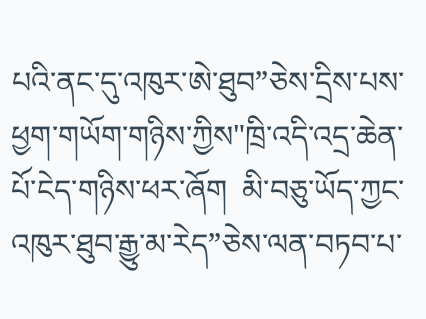པའི་ནང་དུ་འཁུར་ཨེ་ཐུབ”ཅེས་དྲིས་པས་ཕྱག་གཡོག་གཉིས་ཀྱིས"ཁྲི་འདི་འདྲ་ཆེན་པོ་ངེད་གཉིས་ཕར་ཞོག  མི་བཅུ་ཡོད་ཀྱང་འཁུར་ཐུབ་རྒྱུ་མ་རེད”ཅེས་ལན་བཏབ་པ་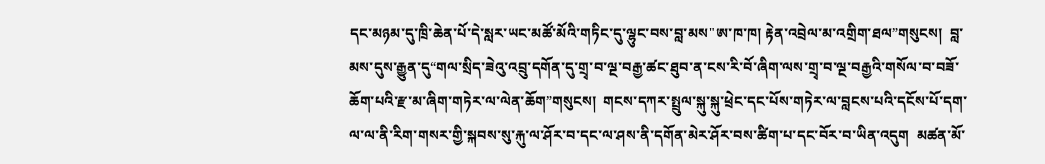དང་མཉམ་དུ་ཁྲི་ཆེན་པོ་དེ་སླར་ཡང་མཚོ་མོའི་གཏིང་དུ་ལྷུང་བས་བླ་མས"ཨ་ཁ་ཁ། རྟེན་འབྲེལ་མ་འགྲིག་ཐལ”གསུངས།  བླ་མས་དུས་རྒྱུན་དུ“གལ་སྲིད་ཟེའུ་འབྲུ་དགོན་དུ་གྲྭ་བ་ལྔ་བརྒྱ་ཚང་ཐུབ་ན་ངས་རི་བོ་ཞིག་ལས་གྲྭ་བ་ལྔ་བརྒྱའི་གསོལ་བ་བཟོ་ཆོག་པའི་རྫ་མ་ཞིག་གཏེར་ལ་ལེན་ཆོག”གསུངས།  གངས་དཀར་སྤྲུལ་སྐུ་སྐུ་ཕྲེང་དང་པོས་གཏེར་ལ་བླངས་པའི་དངོས་པོ་དག་ལ་ལ་ནི་རིག་གསར་གྱི་སྐབས་སུ་རྐུ་ལ་ཤོར་བ་དང་ལ་ཤས་ནི་དགོན་མེར་ཤོར་བས་ཚིག་པ་དང་བོར་བ་ཡིན་འདུག  མཚན་མོ་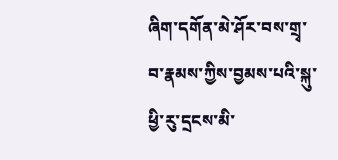ཞིག་དགོན་མེ་ཤོར་བས་གྲྭ་བ་རྣམས་ཀྱིས་བྱམས་པའི་སྐུ་ཕྱི་རུ་དྲངས་མི་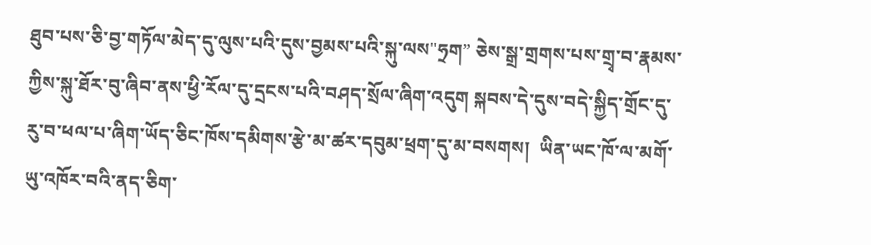ཐུབ་པས་ཅི་བྱ་གཏོལ་མེད་དུ་ལུས་པའི་དུས་བྱམས་པའི་སྐུ་ལས"ཧྲག” ཅེས་སྒྲ་གྲགས་པས་གྲྭ་བ་རྣམས་ཀྱིས་སྐུ་ཐོར་བུ་ཞིབ་ནས་ཕྱི་རོལ་དུ་དྲངས་པའི་བཤད་སྲོལ་ཞིག་འདུག སྐབས་དེ་དུས་བདེ་སྐྱིད་གྲོང་དུ་རུ་བ་ཕལ་པ་ཞིག་ཡོད་ཅིང་ཁོས་དམིགས་རྩེ་མ་ཚར་དབུམ་ཕྲག་དུ་མ་བསགས།  ཡིན་ཡང་ཁོ་ལ་མགོ་ཡུ་འཁོར་བའི་ནད་ཅིག་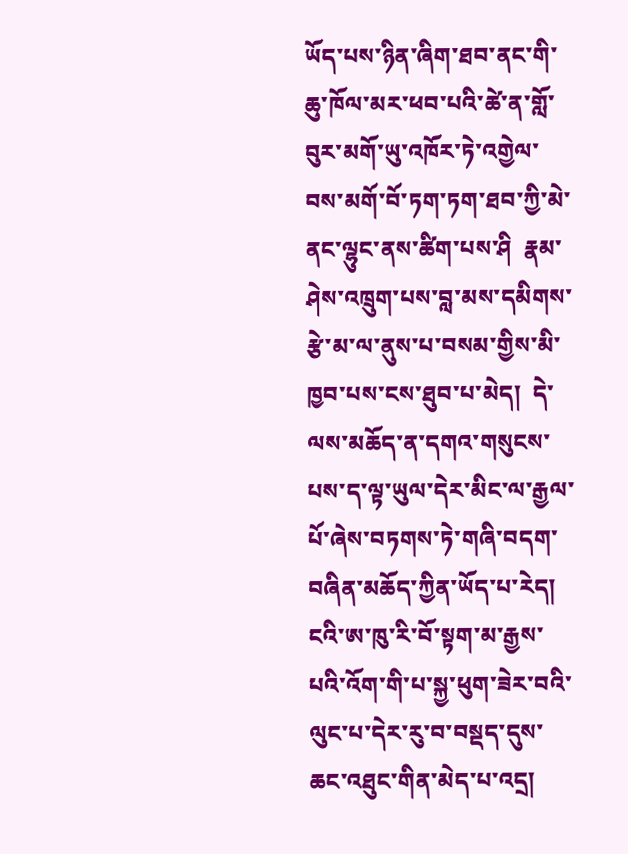ཡོད་པས་ཉིན་ཞིག་ཐབ་ནང་གི་ཆུ་ཁོལ་མར་ཕབ་པའི་ཚེ་ན་གློ་བུར་མགོ་ཡུ་འཁོར་ཏེ་འགྱེལ་བས་མགོ་བོ་ཏག་ཏག་ཐབ་ཀྱི་མེ་ནང་ལྷུང་ནས་ཚིག་པས་ཤི  རྣམ་ཤེས་འཁྲུག་པས་བླ་མས་དམིགས་རྩེ་མ་ལ་ནུས་པ་བསམ་གྱིས་མི་ཁྱབ་པས་ངས་ཐུབ་པ་མེད།  དེ་ལས་མཆོད་ན་དགའ་གསུངས་པས་ད་ལྟ་ཡུལ་དེར་མིང་ལ་རྒྱལ་པོ་ཞེས་བཏགས་ཏེ་གཞི་བདག་བཞིན་མཆོད་ཀྱིན་ཡོད་པ་རེད།
ངའི་ཨ་ཁུ་རི་བོ་སྟག་མ་རྒྱས་པའི་འོག་གི་པ་སྐྱ་ཕུག་ཟེར་བའི་ལུང་པ་དེར་རུ་བ་བསྡད་དུས་ཆང་འཐུང་གིན་མེད་པ་འདྲ།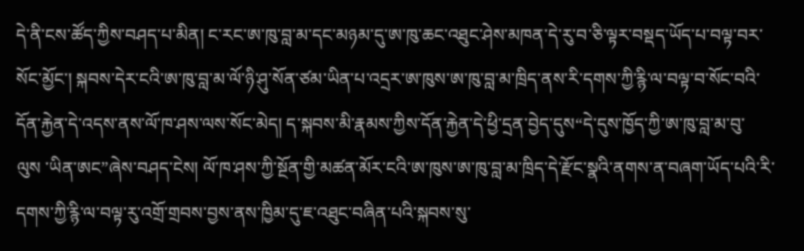དེ་ནི་ངས་ཚོད་ཀྱིས་བཤད་པ་མིན། ང་རང་ཨ་ཁུ་བླ་མ་དང་མཉམ་དུ་ཨ་ཁུ་ཆང་འཐུང་ཤེས་མཁན་དེ་རུ་བ་ཅི་ལྟར་བསྡད་ཡོད་པ་བལྟ་བར་སོང་མྱོང་། སྐབས་དེར་ངའི་ཨ་ཁུ་བླ་མ་ལོ་ཉི་ཤུ་སོན་ཙམ་ཡིན་པ་འདྲར་ཨ་ཁུས་ཨ་ཁུ་བླ་མ་ཁྲིད་ནས་རི་དགས་ཀྱི་རྙི་ལ་བལྟ་བ་སོང་བའི་དོན་རྐྱེན་དེ་འདས་ནས་ལོ་ཁ་ཤས་ལས་སོང་མེད། ད་སྐབས་མི་རྣམས་ཀྱིས་དོན་རྐྱེན་དེ་ཕྱི་དྲན་བྱེད་དུས“དེ་དུས་ཁྱོད་ཀྱི་ཨ་ཁུ་བླ་མ་བུ་ལུས ་ཡིན་ཨང”ཞེས་བཤད་ངེས། ལོ་ཁ་ཤས་ཀྱི་སྔོན་གྱི་མཚན་མོར་ངའི་ཨ་ཁུས་ཨ་ཁུ་བླ་མ་ཁྲིད་དེ་རྫོང་སྣའི་ནགས་ན་བཞག་ཡོད་པའི་རི་དགས་ཀྱི་རྙི་ལ་བལྟ་རུ་འགྲོ་གྲབས་བྱས་ནས་ཁྱིམ་དུ་ཇ་འཐུང་བཞིན་པའི་སྐབས་སུ་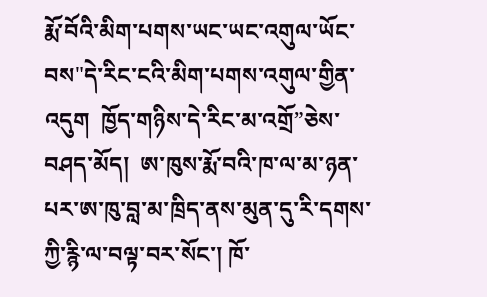རྨོ་བོའི་མིག་པགས་ཡང་ཡང་འགུལ་ཡོང་བས"དེ་རིང་ངའི་མིག་པགས་འགུལ་གྱིན་འདུག  ཁྱོད་གཉིས་དེ་རིང་མ་འགྲོ”ཅེས་བཤད་མོད།  ཨ་ཁུས་རྨོ་བའི་ཁ་ལ་མ་ཉན་པར་ཨ་ཁུ་བླ་མ་ཁྲིད་ནས་མུན་དུ་རི་དགས་ཀྱི་རྙི་ལ་བལྟ་བར་སོང་། ཁོ་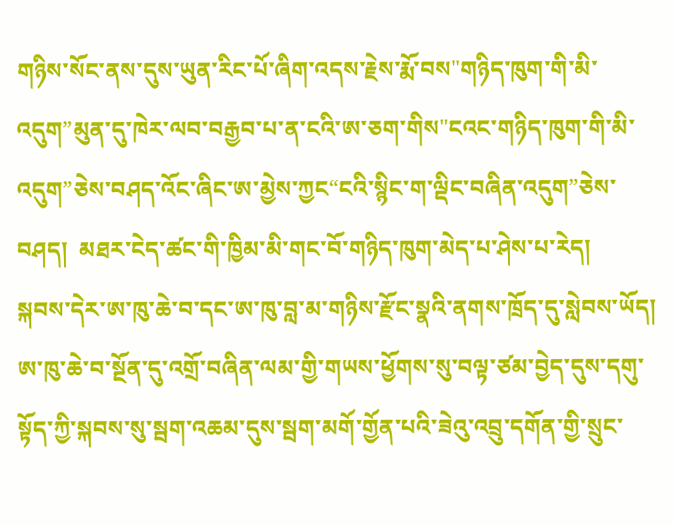གཉིས་སོང་ནས་དུས་ཡུན་རིང་པོ་ཞིག་འདས་རྗེས་རྨོ་བས"གཉིད་ཁུག་གི་མི་འདུག”མུན་དུ་ཁེར་ལབ་བརྒྱབ་པ་ན་ངའི་ཨ་ཅག་གིས"ངའང་གཉིད་ཁུག་གི་མི་འདུག”ཅེས་བཤད་འོང་ཞིང་ཨ་མྱེས་ཀྱང“ངའི་སྙིང་ག་ལྡིང་བཞིན་འདུག”ཅེས་བཤད།  མཐར་ངེད་ཚང་གི་ཁྱིམ་མི་གང་བོ་གཉིད་ཁུག་མེད་པ་ཤེས་པ་རེད།
སྐབས་དེར་ཨ་ཁུ་ཆེ་བ་དང་ཨ་ཁུ་བླ་མ་གཉིས་རྫོང་སྣའི་ནགས་ཁྲོད་དུ་སླེབས་ཡོད། ཨ་ཁུ་ཆེ་བ་སྔོན་དུ་འགྲོ་བཞིན་ལམ་གྱི་གཡས་ཕྱོགས་སུ་བལྟ་ཙམ་བྱེད་དུས་དགུ་སྟོད་ཀྱི་སྐབས་སུ་སྦག་འཆམ་དུས་སྦག་མགོ་གྱོན་པའི་ཟེའུ་འབྲུ་དགོན་གྱི་སྲུང་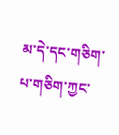མ་དེ་དང་གཅིག་པ་གཅིག་ཀྱང་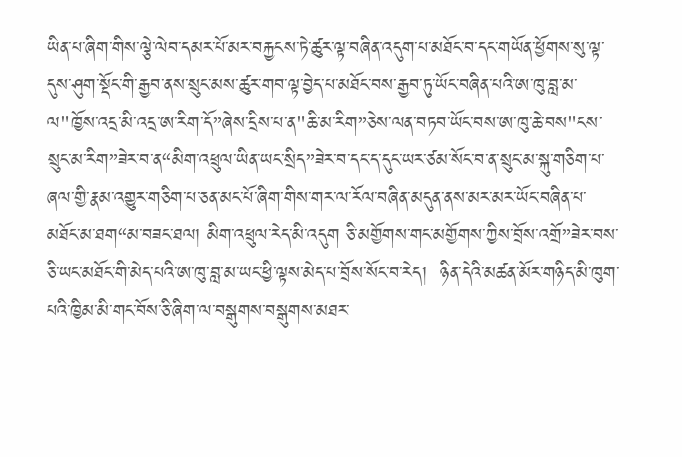ཡིན་པ་ཞིག་གིས་ལྕེ་ལེབ་དམར་པོ་མར་བརྐྱངས་ཏེ་ཚུར་ལྟ་བཞིན་འདུག་པ་མཐོང་བ་དང་གཡོན་ཕྱོགས་སུ་ལྟ་དུས་ཤུག་སྡོང་གི་རྒྱབ་ནས་སྲུང་མས་ཚུར་གབ་ལྟ་བྱེད་པ་མཐོང་བས་རྒྱབ་ཏུ་ཡོང་བཞིན་པའི་ཨ་ཁུ་བླ་མ་ལ"ཁྱོས་འདྲ་མི་འདྲ་ཨ་རིག་དོ”ཞེས་དྲིས་པ་ན"ཆི་མ་རིག”ཅེས་ལན་བཏབ་ཡོང་བས་ཨ་ཁུ་ཆེ་བས"ངས་སྲུང་མ་རིག”ཟེར་བ་ན“མིག་འཕྲུལ་ཡིན་ཡང་སྲིད”ཟེར་བ་དང་ད་དུང་ཡར་ཙམ་སོང་བ་ན་སྲུང་མ་སྐུ་གཅིག་པ་ཞལ་གྱི་རྣམ་འགྱུར་གཅིག་པ་ཅན་མང་པོ་ཞིག་གིས་གར་ལ་རོལ་བཞིན་མདུན་ནས་མར་མར་ཡོང་བཞིན་པ་མཐོང་མ་ཐག“མ་བཟང་ཐལ། མིག་འཕྲུལ་རེད་མི་འདུག ཅི་མགྱོགས་གང་མགྱོགས་ཀྱིས་བྲོས་འགྲོ”ཟེར་བས་ཅི་ཡང་མཐོང་གི་མེད་པའི་ཨ་ཁུ་བླ་མ་ཡང་ཕྱི་ལྟས་མེད་པ་བྲོས་སོང་བ་རེད།  ཉིན་དེའི་མཚན་མོར་གཉིད་མི་ཁུག་པའི་ཁྱིམ་མི་གང་བོས་ཅི་ཞིག་ལ་བསྒུགས་བསྒུགས་མཐར་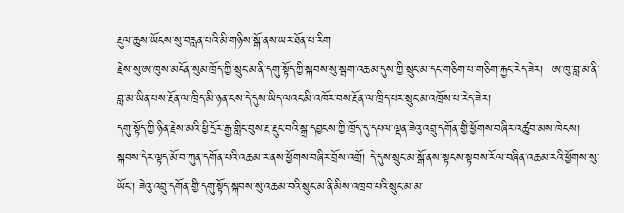རྔུལ་ཆུས་ཡོངས་སུ་བརླན་པའི་མི་གཉིས་སྒོ་ནས་ཡར་ཐོན་པ་རིག
རྗེས་སུ་ཨ་ཁུས་མངོན་སུམ་ཁྲོད་ཀྱི་སྲུང་མ་ནི་དགུ་སྟོད་ཀྱི་སྐབས་སུ་སྦག་འཆམ་དུས་ཀྱི་སྲུང་མ་དང་གཅིག་པ་གཅིག་རྐྱང་རེད་ཟེར།  ཨ་ཁུ་བླ་མ་ནི་བླ་མ་ཡིན་པས་རྔོན་ལ་ཁྲིད་མི་ཉན་ངས་དེ་དུས་ཡིད་ལའང་མི་འཁོར་བས་རྔོན་ལ་ཁྲིད་པར་སྲུང་མ་འཁྲོས་པ་རེད་ཟེར།
དགུ་སྟོད་ཀྱི་ཉིན་རྗེས་མའི་ཕྱི་དྲོར་རྒྱ་གླིང་བུས་རྔ་རྡུང་བའི་སྒྲ་དབྱངས་ཀྱི་ཁྲོད་དུ་དཔལ་ལྡན་ཟེའུ་འབྲུ་དགོན་གྱི་ཕྱོགས་བཞིར་འཚུབ་མས་ཁེངས།  སྐབས་དེར་ལྟད་མོ་བ་ཀུན་དགོན་པའི་འཆམ་ར་ནས་ཕྱོགས་བཞིར་བྲོས་འགྲོ། དེ་དུས་སྲུང་མ་སྒོ་ནས་སྟངས་སྟབས་རོལ་བཞིན་འཆམ་རའི་ཕྱོགས་སུ་ཡོང་། ཟེའུ་འབྲུ་དགོན་གྱི་དགུ་སྟོད་སྐབས་སུ་འཆམ་བའི་སྲུང་མ་ནི་མིས་འཁྲབ་པའི་སྲུང་མ་མ་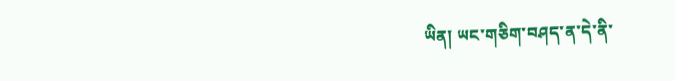ཡིན། ཡང་གཅིག་བཤད་ན་དེ་ནི་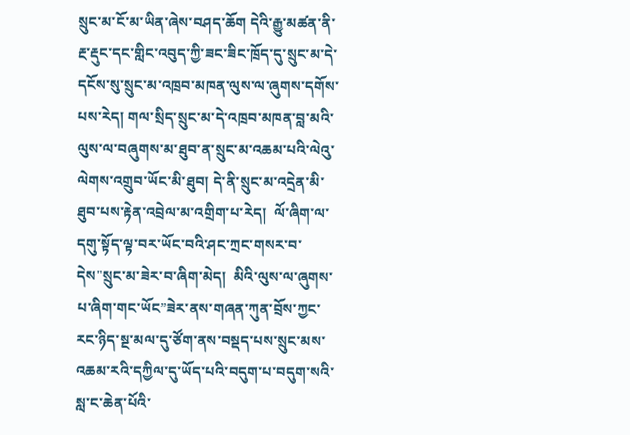སྲུང་མ་ངོ་མ་ཡིན་ཞེས་བཤད་ཆོག དེའི་རྒྱུ་མཚན་ནི་རྔ་རྡུང་དང་གླིང་འབུད་ཀྱི་ཟང་ཟིང་ཁྲོད་དུ་སྲུང་མ་དེ་དངོས་སུ་སྲུང་མ་འཁྲབ་མཁན་ལུས་ལ་ཞུགས་དགོས་པས་རེད། གལ་སྲིད་སྲུང་མ་དེ་འཁྲབ་མཁན་བླ་མའི་ལུས་ལ་བཞུགས་མ་ཐུབ་ན་སྲུང་མ་འཆམ་པའི་ལེའུ་ལེགས་འགྲུབ་ཡོང་མི་ཐུབ། དེ་ནི་སྲུང་མ་འདྲེན་མི་ཐུབ་པས་རྟེན་འབྲེལ་མ་འགྲིག་པ་རེད།  ལོ་ཞིག་ལ་དགུ་སྟོད་ལྟ་བར་ཡོང་བའི་ཤང་ཀྲང་གསར་བ་དེས"སྲུང་མ་ཟེར་བ་ཞིག་མེད།  མིའི་ལུས་ལ་ཞུགས་པ་ཞིག་གང་ཡོང”ཟེར་ནས་གཞན་ཀུན་བྲོས་ཀྱང་རང་ཉིད་སྔ་མལ་དུ་ཙོག་ནས་བསྡད་པས་སྲུང་མས་འཆམ་རའི་དཀྱིལ་དུ་ཡོད་པའི་བདུག་པ་བདུག་སའི་སླ་ང་ཆེན་པོའི་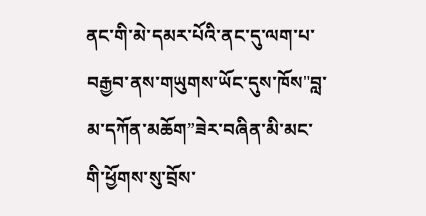ནང་གི་མེ་དམར་པོའི་ནང་དུ་ལག་པ་བརྒྱབ་ནས་གཡུགས་ཡོང་དུས་ཁོས"བླ་མ་དཀོན་མཆོག”ཟེར་བཞིན་མི་མང་གི་ཕྱོགས་སུ་བྲོས་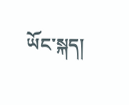ཡོང་སྐད།